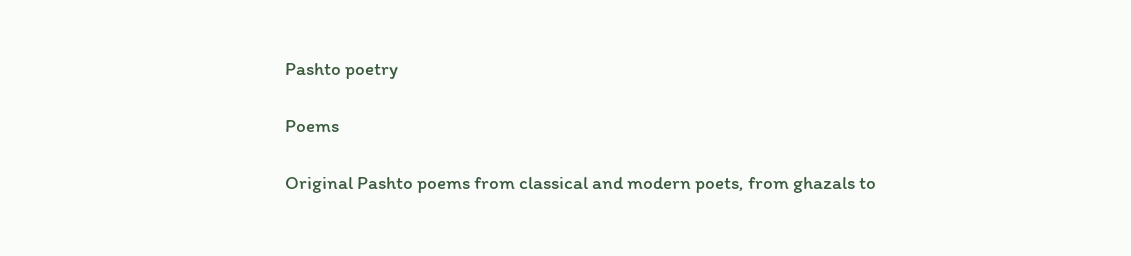Pashto poetry

Poems

Original Pashto poems from classical and modern poets, from ghazals to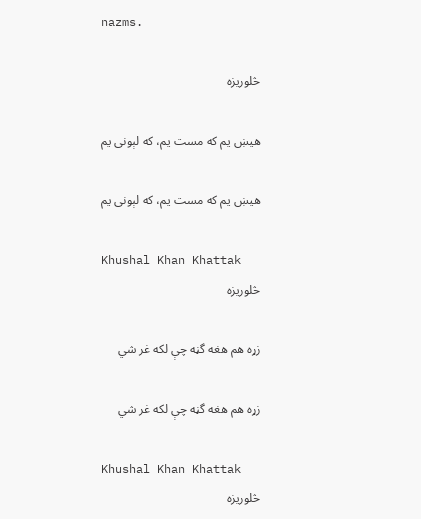nazms.

څلوريزه

هيښ يم که مست يم، که لېونی يم

هيښ يم که مست يم، که لېونی يم

Khushal Khan Khattak
څلوريزه

زړه هم هغه گڼه چې لکه غر شي

زړه هم هغه گڼه چې لکه غر شي

Khushal Khan Khattak
څلوريزه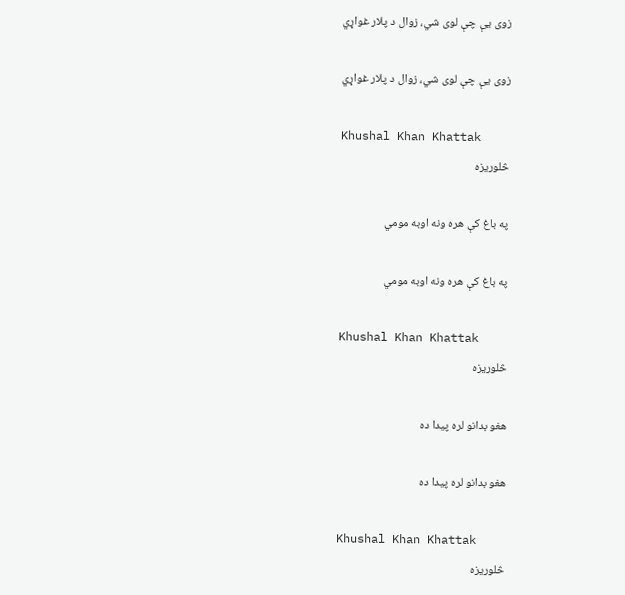زوی يې چې لوی شي، زوال د پلار غواړي

زوی يې چې لوی شي، زوال د پلار غواړي

Khushal Khan Khattak
څلوريزه

په باغ کې هره ونه اوبه مومي

په باغ کې هره ونه اوبه مومي

Khushal Khan Khattak
څلوريزه

هغو بدانو لره پيدا ده

هغو بدانو لره پيدا ده

Khushal Khan Khattak
څلوريزه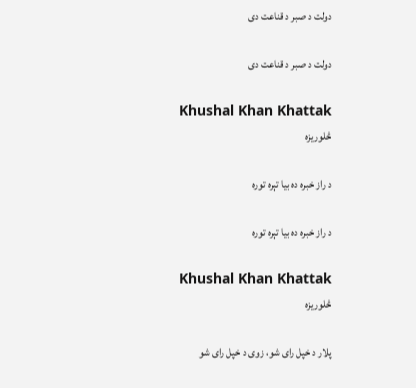دولت د صبر د قناعت دی

دولت د صبر د قناعت دی

Khushal Khan Khattak
څلوريزه

د راز خبره ده بيا تېره توره

د راز خبره ده بيا تېره توره

Khushal Khan Khattak
څلوريزه

پلار د خپل رای شو، زوی د خپل رای شو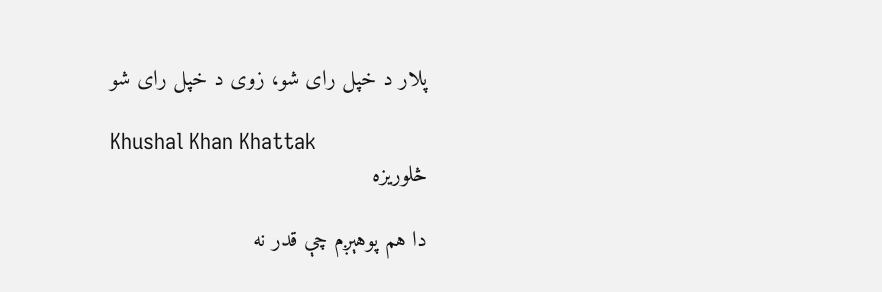پلار د خپل رای شو، زوی د خپل رای شو

Khushal Khan Khattak
څلوريزه

دا هم پوهېږم چې قدر نه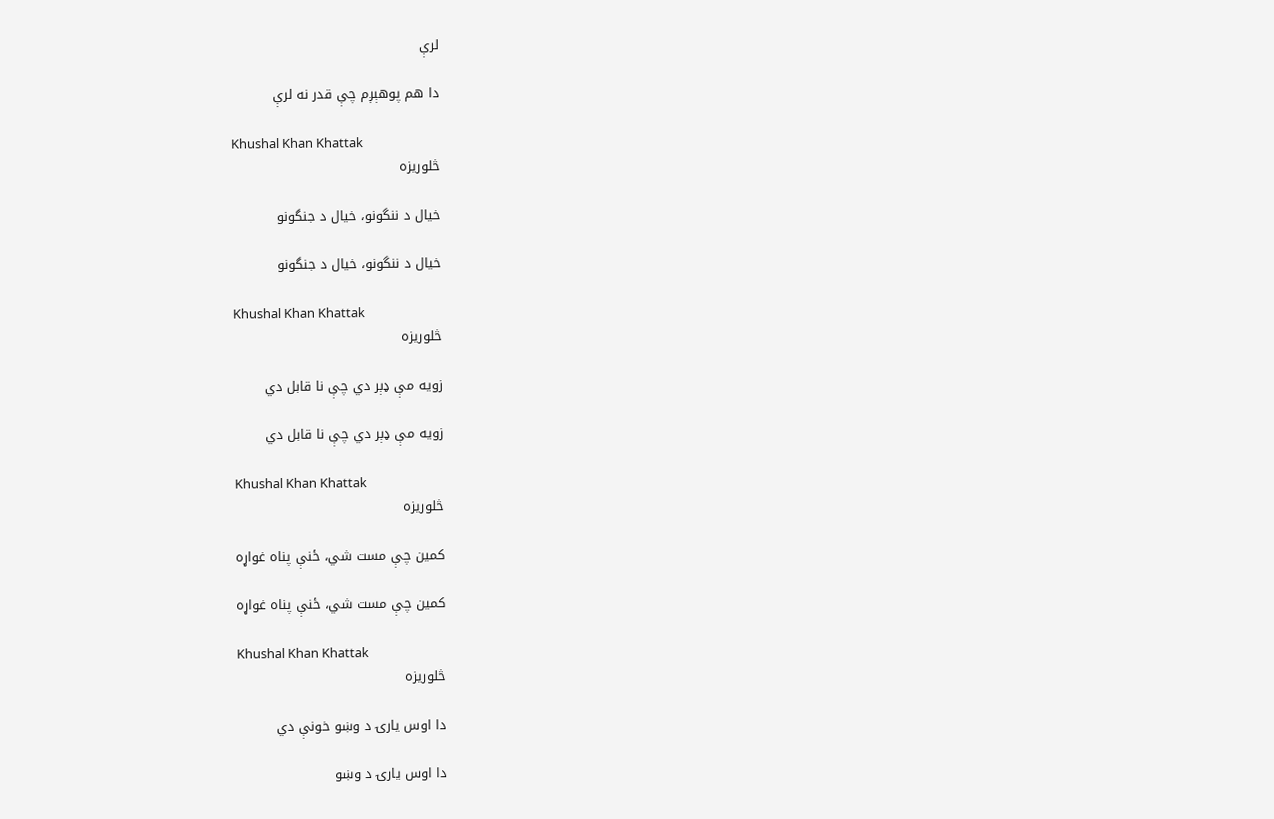لرې

دا هم پوهېږم چې قدر نه لرې

Khushal Khan Khattak
څلوريزه

خيال د ننگونو، خيال د جنگونو

خيال د ننگونو، خيال د جنگونو

Khushal Khan Khattak
څلوريزه

زويه مې ډېر دي چې نا قابل دي

زويه مې ډېر دي چې نا قابل دي

Khushal Khan Khattak
څلوريزه

کمين چې مست شي، ځنې پناه غواړه

کمين چې مست شي، ځنې پناه غواړه

Khushal Khan Khattak
څلوريزه

دا اوس يارۍ د وښو خونې دي

دا اوس يارۍ د وښو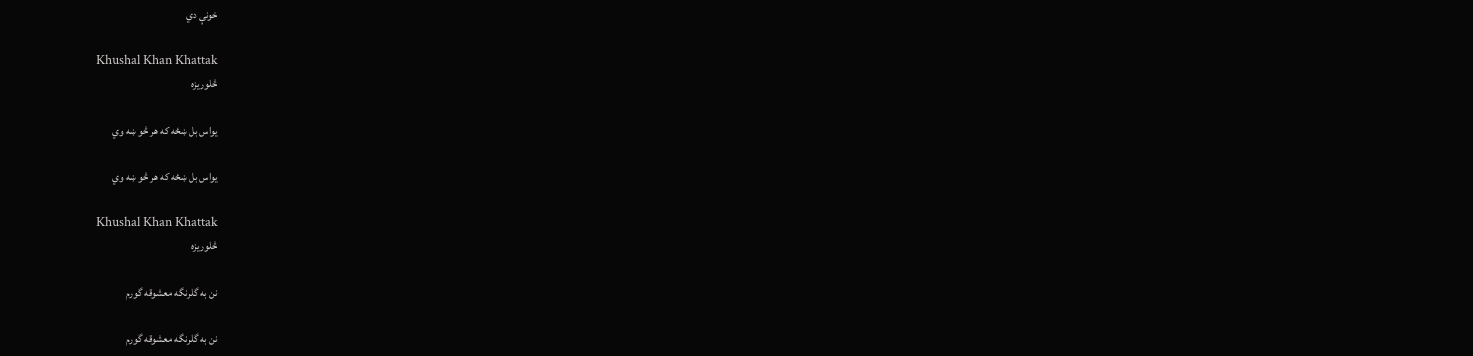خونې دي

Khushal Khan Khattak
څلوريزه

يواس بل ښځه که هر څو ښه وي

يواس بل ښځه که هر څو ښه وي

Khushal Khan Khattak
څلوريزه

نن به گلرنگه معشوقه گورم

نن به گلرنگه معشوقه گورم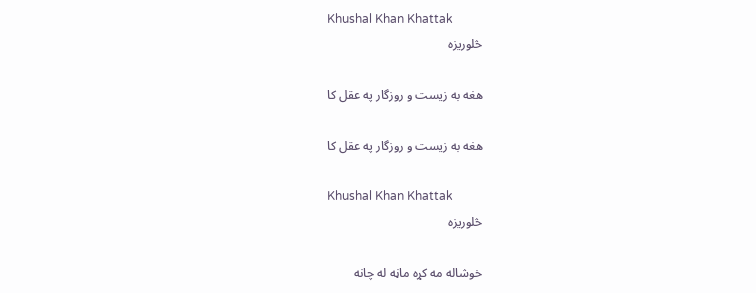Khushal Khan Khattak
څلوريزه

هغه به زيست و روزگار په عقل کا

هغه به زيست و روزگار په عقل کا

Khushal Khan Khattak
څلوريزه

خوشاله مه کړه ماڼه له چانه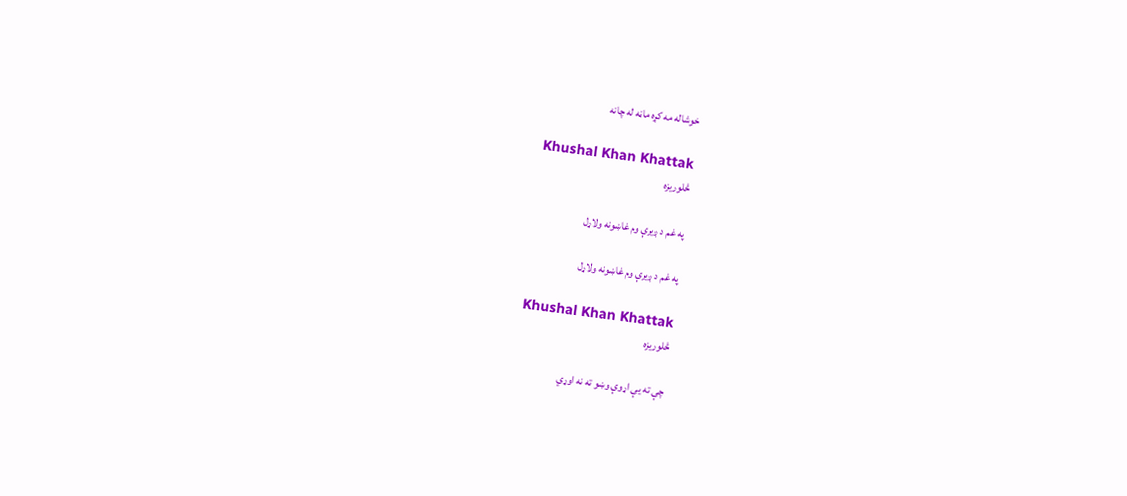خوشاله مه کړه ماڼه له چانه

Khushal Khan Khattak
څلوريزه

په غم د ږيرې وم غاښونه ولاړل

په غم د ږيرې وم غاښونه ولاړل

Khushal Khan Khattak
څلوريزه

چې ته يې اړوې وښو ته نه اوړي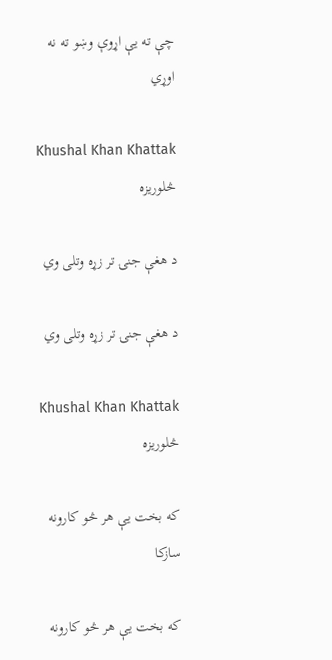چې ته يې اړوې وښو ته نه اوړي

Khushal Khan Khattak
څلوريزه

د هغې جنۍ تر زړه وتلی وي

د هغې جنۍ تر زړه وتلی وي

Khushal Khan Khattak
څلوريزه

که بخت يې هر څو کارونه سازکا

که بخت يې هر څو کارونه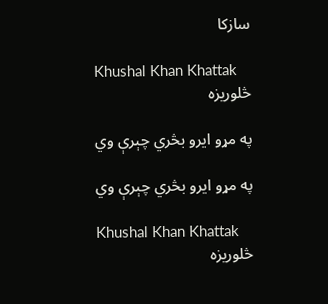سازکا

Khushal Khan Khattak
څلوريزه

په مړو ايرو بڅري چېرې وي

په مړو ايرو بڅري چېرې وي

Khushal Khan Khattak
څلوريزه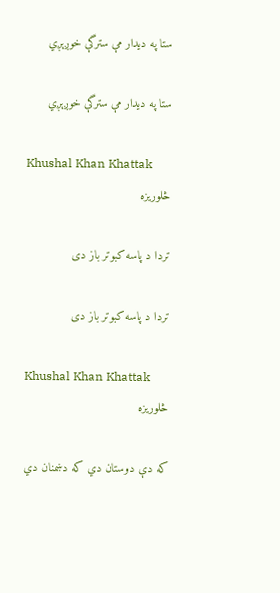ستا په ديدار مې سترگې خوږېږي

ستا په ديدار مې سترگې خوږېږي

Khushal Khan Khattak
څلوريزه

تردا د پاسه کبوتر باز دی

تردا د پاسه کبوتر باز دی

Khushal Khan Khattak
څلوريزه

که دې دوستان دي که دښمنان دي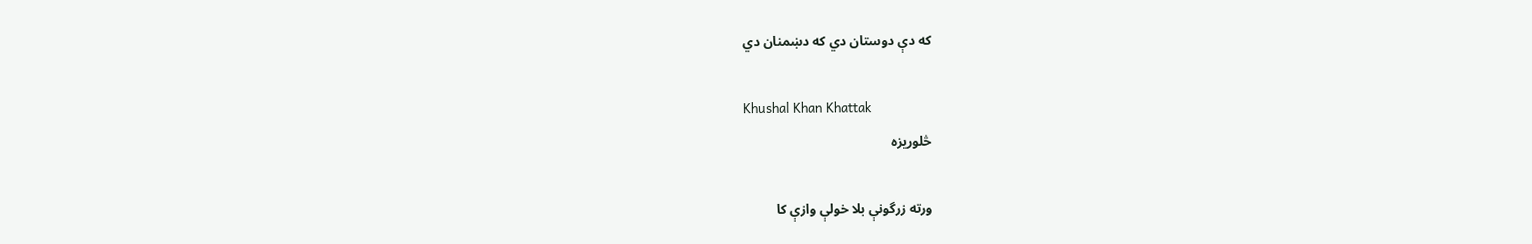که دې دوستان دي که دښمنان دي

Khushal Khan Khattak
څلوريزه

ورته زرگونې بلا خولې وازې کا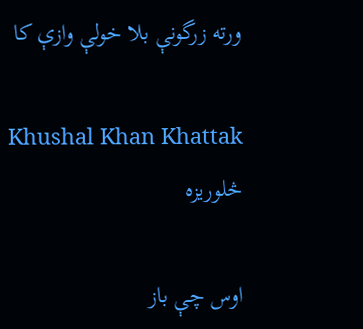ورته زرگونې بلا خولې وازې کا

Khushal Khan Khattak
څلوريزه

اوس چې باز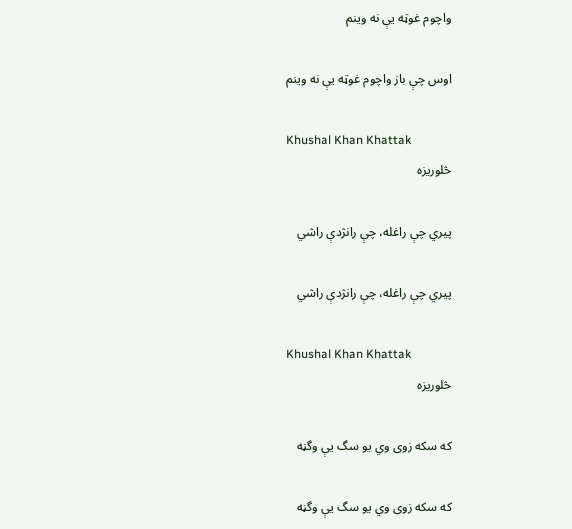واچوم غوټه يې نه وينم

اوس چې باز واچوم غوټه يې نه وينم

Khushal Khan Khattak
څلوريزه

پيري چې راغله، چې رانژدې راشي

پيري چې راغله، چې رانژدې راشي

Khushal Khan Khattak
څلوريزه

که سکه زوی وي يو سگ يې وگڼه

که سکه زوی وي يو سگ يې وگڼه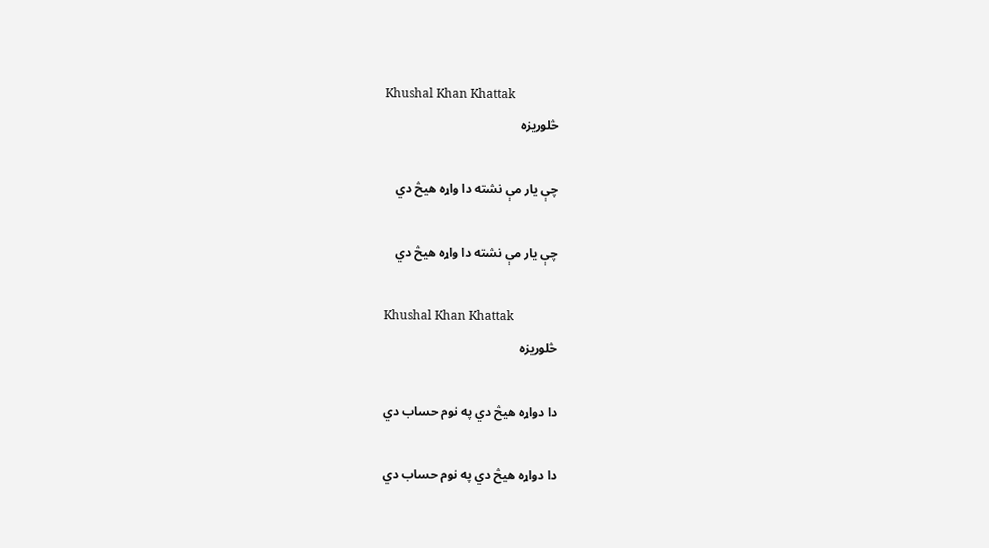Khushal Khan Khattak
څلوريزه

چې يار مې نشته دا واړه هيڅ دي

چې يار مې نشته دا واړه هيڅ دي

Khushal Khan Khattak
څلوريزه

دا دواړه هيڅ دي په نوم حساب دي

دا دواړه هيڅ دي په نوم حساب دي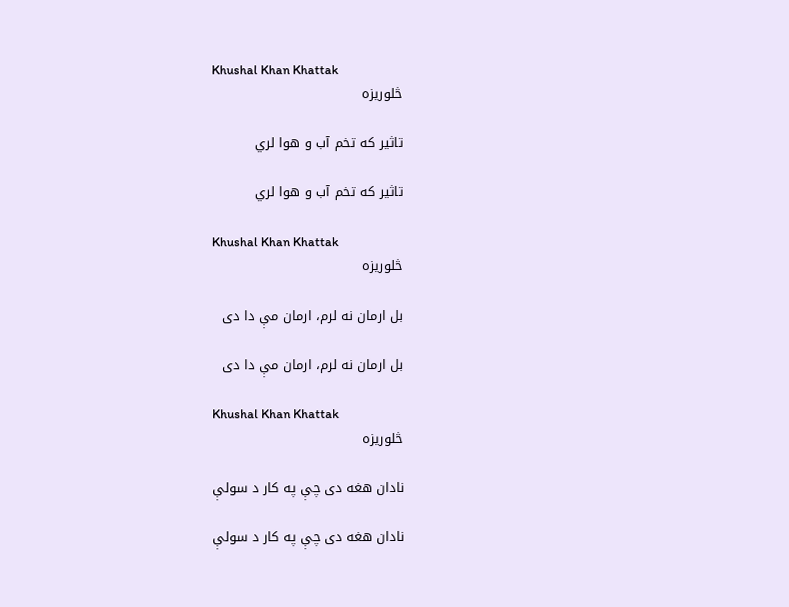Khushal Khan Khattak
څلوريزه

تاثير که تخم آب و هوا لري

تاثير که تخم آب و هوا لري

Khushal Khan Khattak
څلوريزه

بل ارمان نه لرم، ارمان مې دا دی

بل ارمان نه لرم، ارمان مې دا دی

Khushal Khan Khattak
څلوريزه

نادان هغه دی چې په کار د سولې

نادان هغه دی چې په کار د سولې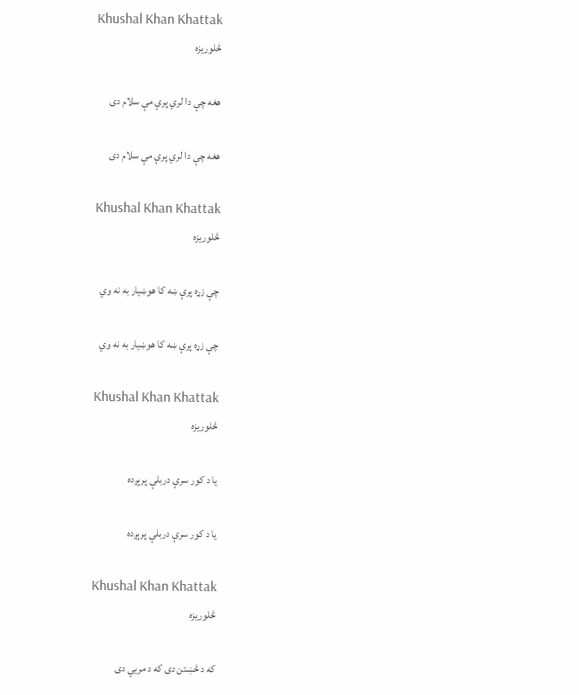Khushal Khan Khattak
څلوريزه

هغه چې دا لري پرې مې سلام دی

هغه چې دا لري پرې مې سلام دی

Khushal Khan Khattak
څلوريزه

چې زړه پرې ښه کا هوښيار به نه وي

چې زړه پرې ښه کا هوښيار به نه وي

Khushal Khan Khattak
څلوريزه

يا د کور سرې دربلې پرېږده

يا د کور سرې دربلې پرېږده

Khushal Khan Khattak
څلوريزه

که د څښتن دی که د مريي دی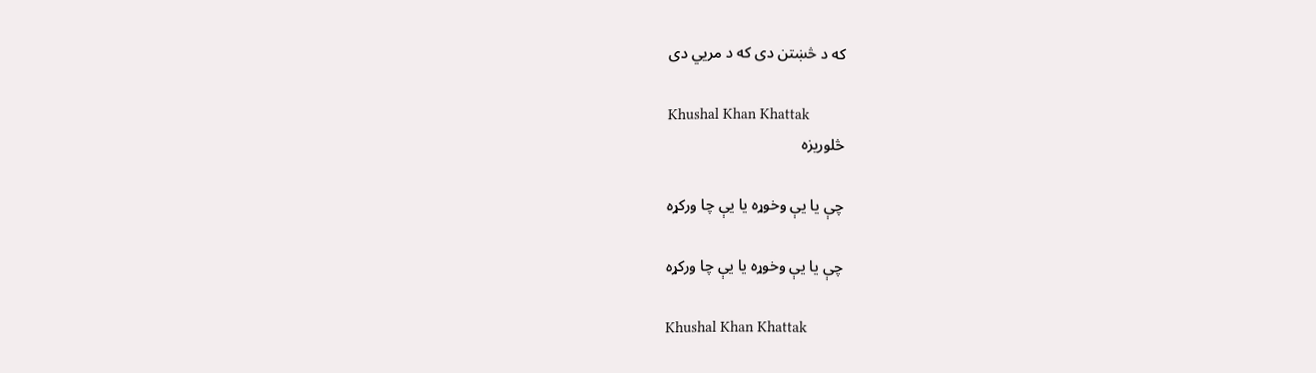که د څښتن دی که د مريي دی

Khushal Khan Khattak
څلوريزه

چې يا يې وخوړه يا يې چا ورکړه

چې يا يې وخوړه يا يې چا ورکړه

Khushal Khan Khattak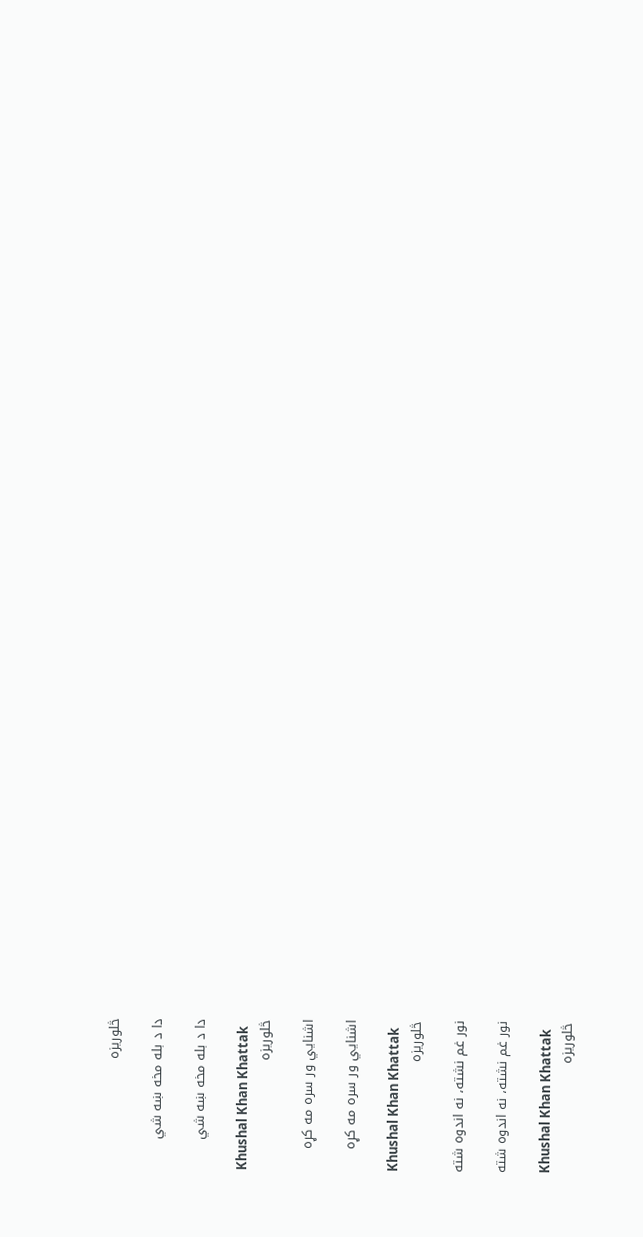څلوريزه

دا د بله مخه ښه شي

دا د بله مخه ښه شي

Khushal Khan Khattak
څلوريزه

اشنايي ور سره مه کړه

اشنايي ور سره مه کړه

Khushal Khan Khattak
څلوريزه

نور غم نشته، نه اندوه شته

نور غم نشته، نه اندوه شته

Khushal Khan Khattak
څلوريزه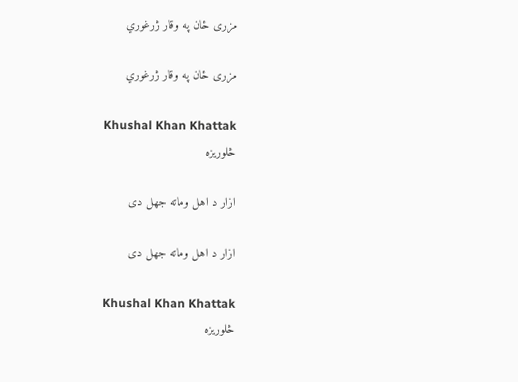مزری ځان په وقار ژرغوري

مزری ځان په وقار ژرغوري

Khushal Khan Khattak
څلوريزه

ازار د اهل وماته جهل دی

ازار د اهل وماته جهل دی

Khushal Khan Khattak
څلوريزه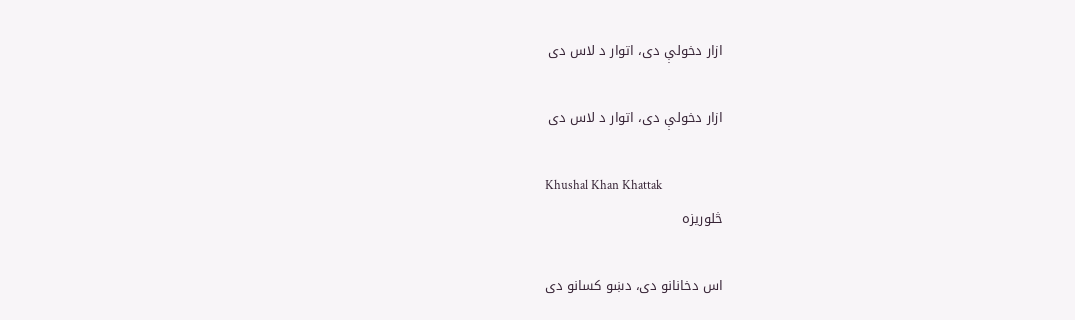ازار دخولې دی، اتوار د لاس دی

ازار دخولې دی، اتوار د لاس دی

Khushal Khan Khattak
څلوريزه

اس دخانانو دی، دښو کسانو دی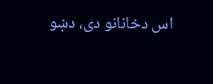اس دخانانو دی، دښو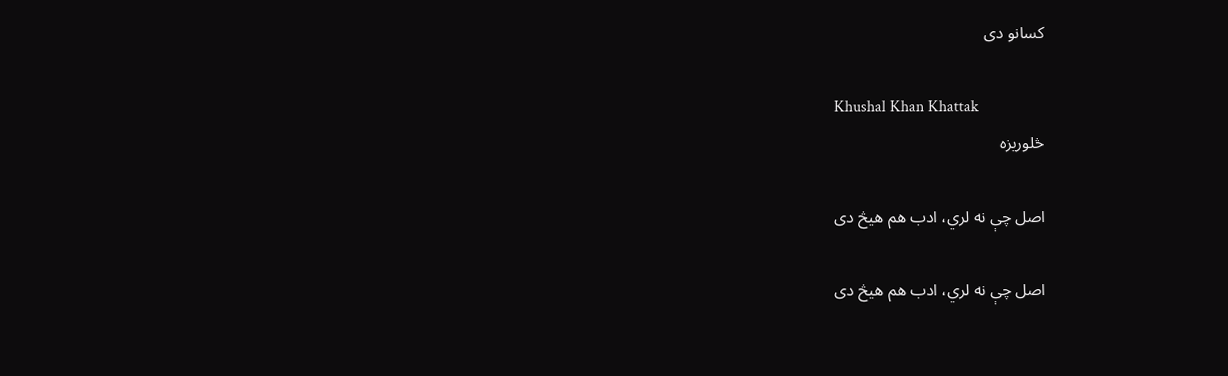کسانو دی

Khushal Khan Khattak
څلوريزه

اصل چې نه لري، ادب هم هيڅ دی

اصل چې نه لري، ادب هم هيڅ دی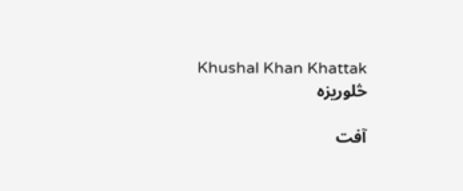Khushal Khan Khattak
څلوريزه

آفت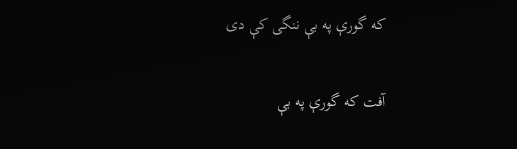که گورې په بې ننگی کې دی

آفت که گورې په بې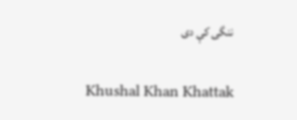ننگی کې دی

Khushal Khan Khattak